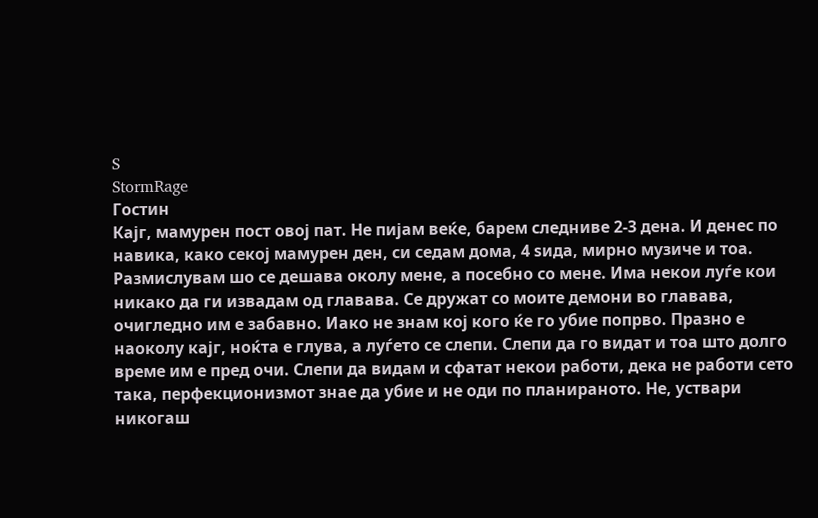S
StormRage
Гостин
Кајг, мамурен пост овој пат. Не пијам веќе, барем следниве 2-3 дена. И денес по навика, како секој мамурен ден, си седам дома, 4 ѕида, мирно музиче и тоа. Размислувам шо се дешава околу мене, а посебно со мене. Има некои луѓе кои никако да ги извадам од главава. Се дружат со моите демони во главава, очигледно им е забавно. Иако не знам кој кого ќе го убие попрво. Празно е наоколу кајг, ноќта е глува, а луѓето се слепи. Слепи да го видат и тоа што долго време им е пред очи. Слепи да видам и сфатат некои работи, дека не работи сето така, перфекционизмот знае да убие и не оди по планираното. Не, уствари никогаш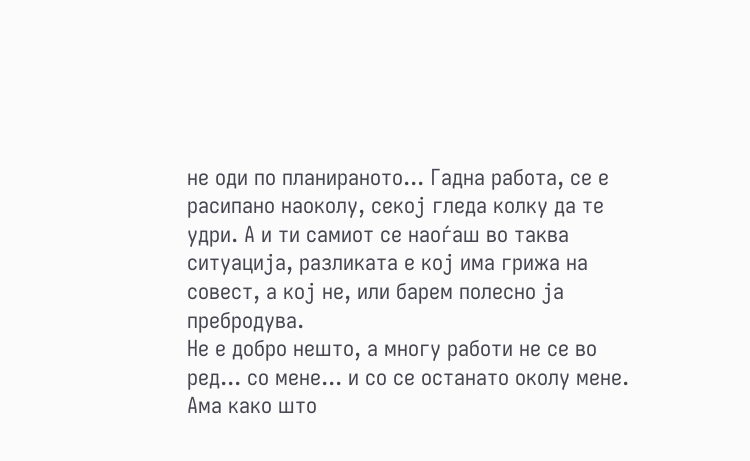не оди по планираното... Гадна работа, се е расипано наоколу, секој гледа колку да те удри. А и ти самиот се наоѓаш во таква ситуација, разликата е кој има грижа на совест, а кој не, или барем полесно ја пребродува.
Не е добро нешто, а многу работи не се во ред... со мене... и со се останато околу мене.
Ама како што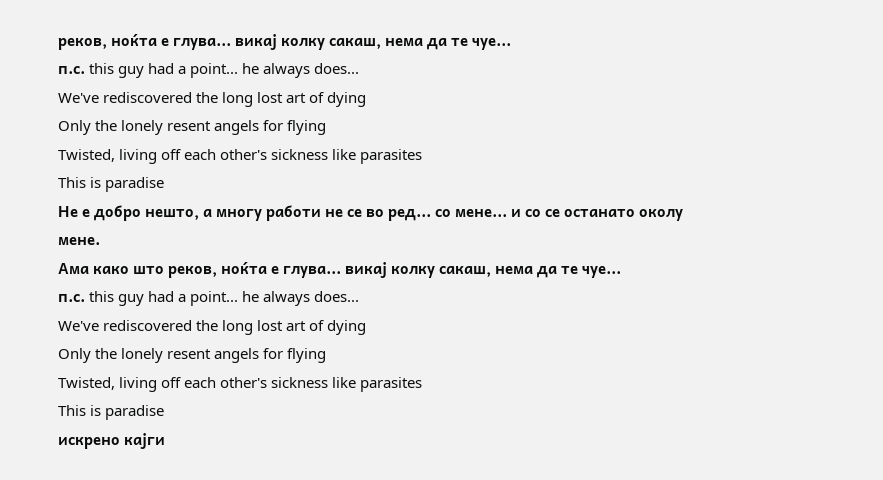реков, ноќта е глува... викај колку сакаш, нема да те чуе...
п.с. this guy had a point... he always does...
We've rediscovered the long lost art of dying
Only the lonely resent angels for flying
Twisted, living off each other's sickness like parasites
This is paradise
Не е добро нешто, а многу работи не се во ред... со мене... и со се останато околу мене.
Ама како што реков, ноќта е глува... викај колку сакаш, нема да те чуе...
п.с. this guy had a point... he always does...
We've rediscovered the long lost art of dying
Only the lonely resent angels for flying
Twisted, living off each other's sickness like parasites
This is paradise
искрено кајги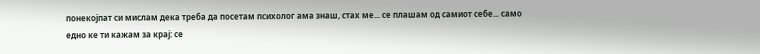понекојпат си мислам дека треба да посетам психолог ама знаш, стах ме... се плашам од самиот себе... само едно ке ти кажам за крај: се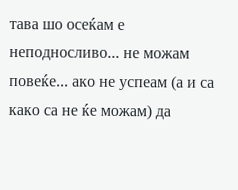тава шо осеќам е неподносливо... не можам повеќе... ако не успеам (а и са како са не ќе можам) да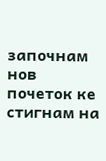започнам нов почеток ке стигнам на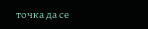точка да се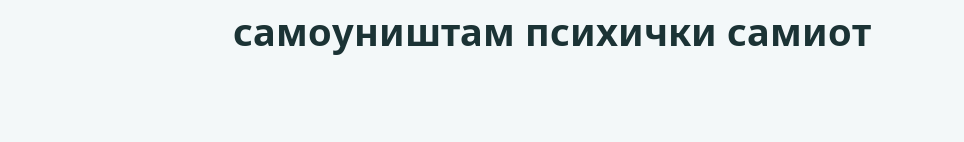самоуништам психички самиот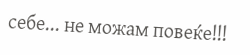себе... не можам повеќе!!!